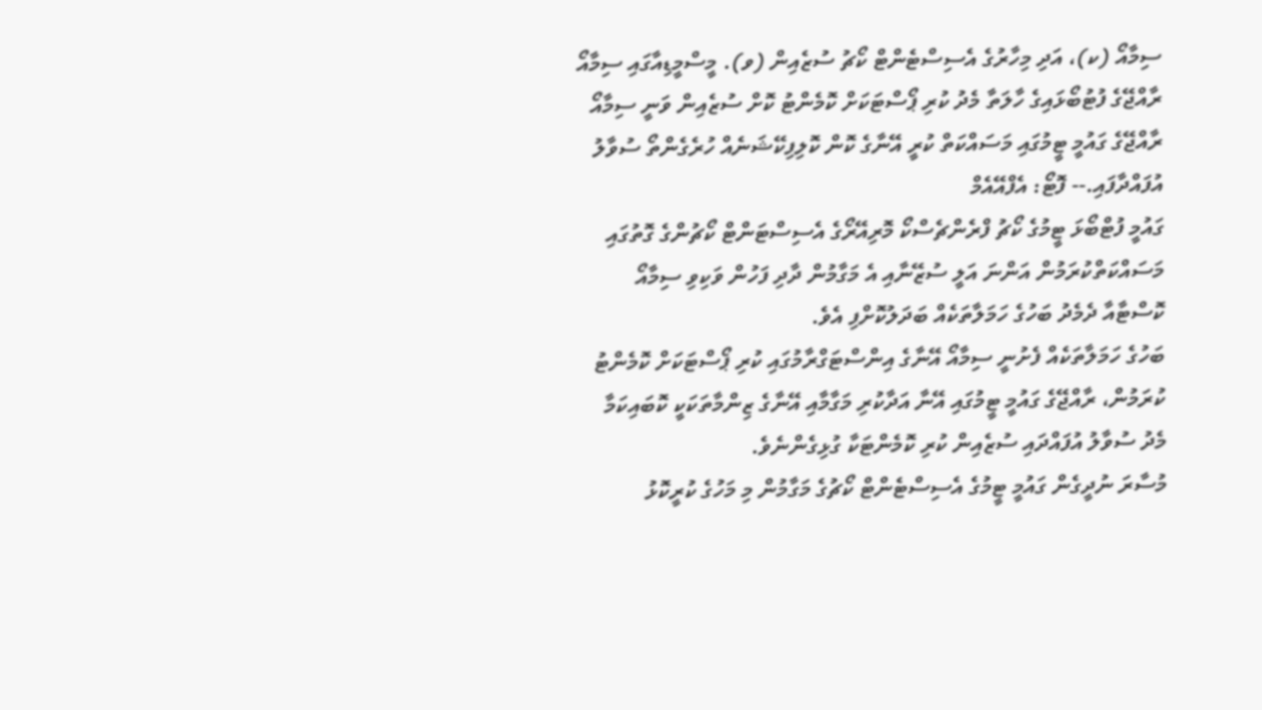ސިމާއޯ (ކ)، އަދި މިހާރުގެ އެސިސްޓެންޓް ކޯޗު ސުޒެއިން (ވ). މީސްމީޑިއާގައި ސިމާއޯ ރާއްޖޭގެ ފުޓުބޯޅައިގެ ހާލަތާ މެދު ކުރި ޕޯސްޓަކަށް ކޮމެންޓު ކޮށް ސުޒެއިން ވަނީ ސިމާއޯ ރާއްޖޭގެ ގައުމީ ޓީމުގައި މަސައްކަތް ކުރީ އޭނާގެ ކޮން ކޮލިފިކޭޝަނެއް ހުރެގެންތޯ ސުވާލު އުފައްދާފައި.-- ފޮޓޯ: އެފްއޭއެމް
ގައުމީ ފުޓްބޯޅަ ޓީމުގެ ކޯޗު ފްރެންޗެސްކޯ މޮރިއޭރޯގެ އެސިސްޓަންޓް ކޯޗުންގެ ގޮތުގައި މަސައްކަތްކުރަމުން އަންނަ އަލީ ސުޒޭނާއި އެ މަގާމުން ދާދި ފަހުން ވަކިވި ސިމާއޯ ކޮސްޓާއާ ދެމެދު ބަހުގެ ހަމަލާތަކެއް ބަދަލުކޮށްފި އެވެ.
ބަހުގެ ހަމަލާތަކެއް ފެށުނީ ސިމާއޯ އޭނާގެ އިންސްޓަގްރާމުގައި ކުރި ޕޯސްޓަކަށް ކޮމެންޓު ކުރަމުން، ރާއްޖޭގެ ގައުމީ ޓީމުގައި އޭނާ އަދާކުރި މަގާމާއި އޭނާގެ ޒިންމާތަކަކީ ކޮބައިކަމާ މެދު ސުވާލު އުފައްދައި ސުޒެއިން ކުރި ކޮމެންޓަކާ ގުޅިގެންނެވެ.
މުސާރަ ނުދީގެން ގައުމީ ޓީމުގެ އެސިސްޓެންޓް ކޯޗުގެ މަގާމުން މި މަހުގެ ކުރީކޮޅު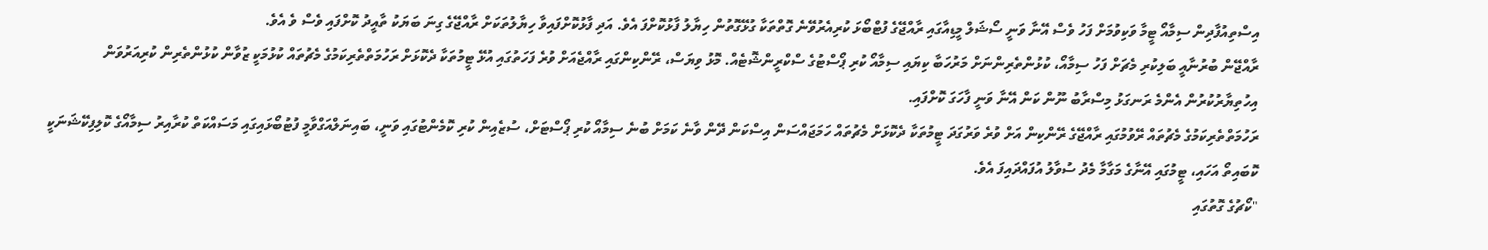އިސްތިއުފާދިން ސިމާއޯ ޓީމާ ވަކިވުމަށް ފަހު ވެސް އޭނާ ވަނީ ސޯޝަލް މީޑިއާގައި ރާއްޖޭގެ ފުޓްބޯޅަ ކުރިއެރުވޭނެ ގޮތްތަކާ ގުޅޭގޮތުން ހިޔާލު ފާޅުކޮށްފަ އެވެ. އަދި ފާޅުކޮށްފައިވާ ހިޔާލުތަކަށް ރާއްޖޭގެ ގިނަ ބަޔަކު ތާއީދު ކޮށްފައި ވެސް ވެ އެވެ.
ރާއްޖޭން ބުރުނާއީ ބަލިކުރި މެޗަށް ފަހު ސިމާއޯ، ކުޅުންތެރިންނަށް މަރުހަބާ ކިޔައި ސިމާއޯ ކުރި ޕޯސްޓުގެ ސްކްރީންޝޮޓެއް. މޮޅު ވިޔަސް، ރޭންކިންގައި ރާއްޖެއަށް ވުރެ ފަހަތުގައި އުޅޭ ޓީމުތަކާ ދެކޮޅަށް ރަހުމަތްތެރިކަމުގެ މެޗުތައް ކުޅުމަކީ ޒުވާން ކުޅުންތެރިން ކުރިއަރުވަން އިހުތިޔާރުކުރުން އެންމެ ރަނގަޅު މިސްރާބު ނޫން ކަން އޭނާ ވަނީ ފާހަގަ ކޮށްފައި.
ރަހުމަތްތެރިކަމުގެ މެޗުތައް ރޭވުމުގައި ރާއްޖޭގެ ރޭންކިން އަށް ވުރެ ވަރުގަދަ ޓީމުތަކާ ދެކޮޅަށް މެޗުތައް ހަމަޖައްސަން އިސްކަން ދޭން ވާނެ ކަމަށް ބުނެ ސިމާއޯ ކުރި ޕޯސްޓަށް، ސުޒެއިން ކުރި ކޮމެންޓުގައި ވަނީ، ބައިނަލްއަގްވާމީ ފުޓުބޯޅައިގައި މަސައްކަތް ކުރާއިރު ސިމާއޯގެ ކޮލިފިކޭޝަނަކީ ކޮބައިތޯ އަހައި، ޓީމުގައި އޭނާގެ މަގާމާ މެދު ސުވާލު އުފައްދައިފަ އެވެ.
"ކޯޗުގެ ގޮތުގައި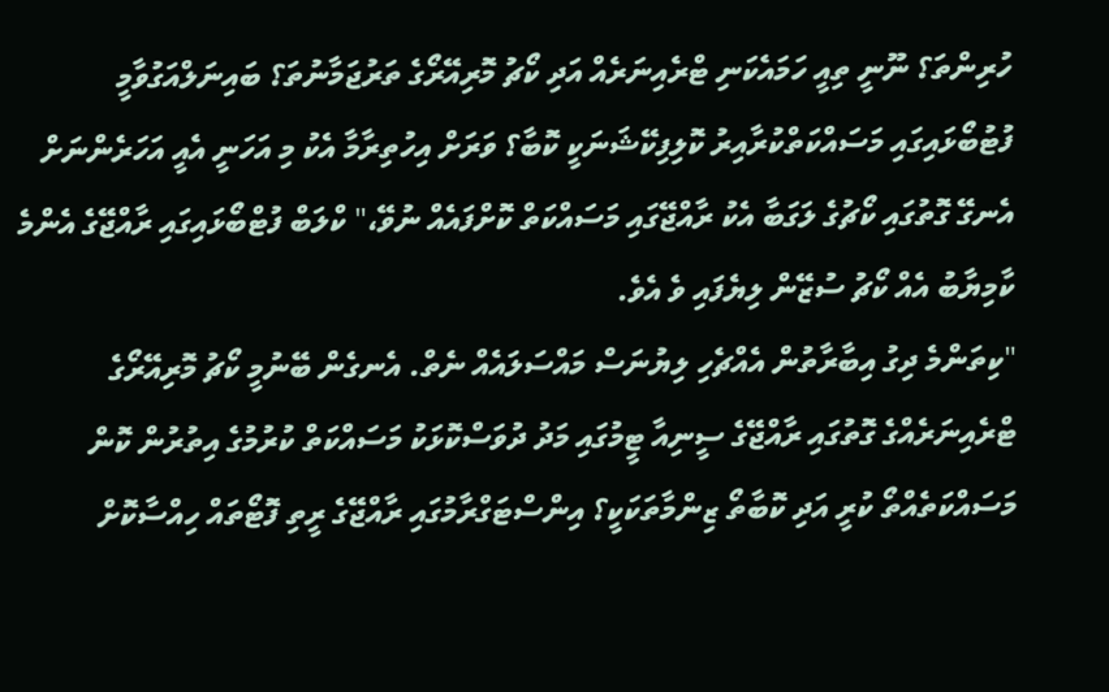ހުރިންތަ؟ ނޫނީ ތިއީ ހަމައެކަނި ޓްރެއިނަރެއް އަދި ކޯޗު މޮރިއޭރޯގެ ތަރުޖަމާނުތަ؟ ބައިނަލްއަގުވާމީ ފުޓުބޯޅައިގައި މަސައްކަތްކުރާއިރު ކޮލިފިކޭޝަނަކީ ކޮބާ؟ ވަރަށް އިހުތިރާމާ އެކު މި އަހަނީ އެއީ އަހަރެންނަށް އެނގޭ ގޮތުގައި ކޯޗުގެ ލަގަބާ އެކު ރާއްޖޭގައި މަސައްކަތް ކޮށްފައެއް ނުވޭ،" ކްލަބް ފުޓްބޯޅައިގައި ރާއްޖޭގެ އެންމެ ކާމިޔާބު އެއް ކޯޗު ސުޒޭން ލިޔެފައި ވެ އެވެ.
"ކިތަންމެ ދިގު އިބާރާތުން އެއްޗެހި ލިޔުނަސް މައްސަލައެއް ނެތް. އެނގެން ބޭނުމީ ކޯޗު މޮރިއޭރޯގެ ޓްރެއިނަރެއްގެ ގޮތުގައި ރާއްޖޭގެ ސީނިއާ ޓީމުގައި މަދު ދުވަސްކޮޅަކު މަސައްކަތް ކުރުމުގެ އިތުރުން ކޮން މަސައްކަތެއްތޯ ކުރީ އަދި ކޮބާތޯ ޒިންމާތަކަކީ؟ އިންސްޓަގްރާމުގައި ރާއްޖޭގެ ރީތި ފޮޓޯތައް ހިއްސާކޮށް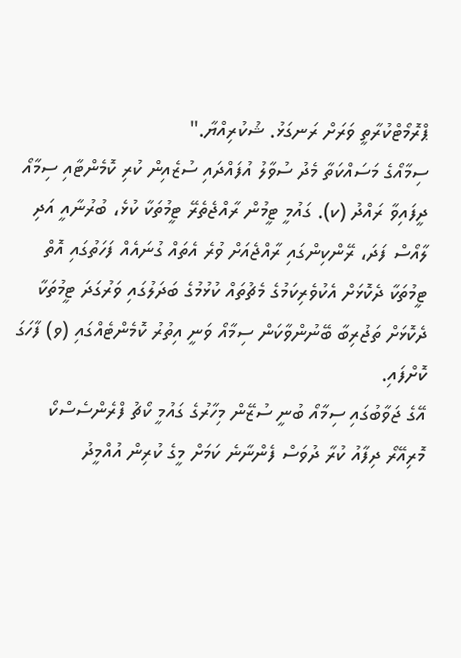ޕްރޮމޯޓްކުރާތީ ވަރަށް ރަނގަޅު. ޝުކުރިއްޔާ."
ސިމާއޯގެ މަސައްކަތާ މެދު ސުވާލު އުފައްދައި ސުޒެއިން ކުރި ކޮމެންޓާއި ސިމާއޯ ދީފައިވާ ރައްދު (ކ). ގައުމީ ޓީމުން ރާއްޖެތެރޭ ޓީމުތަކާ ކުޅެ، ބުރުނާއީ އަދި ލާއޯސް ފަދަ، ރޭންކިންގައި ރާއްޖެއަށް ވުރެ އެތައް ގުނައެއް ފަހަތުގައި އޮތް ޓީމުތަކާ ދެކޮޅަށް އެކުވެރިކަމުގެ މެޗުތައް ކުޅުމުގެ ބަދަލުގައި ވަރުގަދަ ޓީމުތަކާ ދެކޮޅަށް ތަޖުރިބާ ބޭނުންވާކަން ސިމާއޯ ވަނީ އިތުރު ކޮމެންޓެއްގައި (ވ) ފާހަގަ ކޮށްފައި.
އޭގެ ޖަވާބުގައި ސިމާއޯ ބުނީ ސުޒޭން މިހާރުގެ ގައުމީ ކޯޗު ފްރެންސެސްކޯ މޮރިއޭރޯ ދިފާއު ކުރާ ދުވަސް ފެންނާނެ ކަމަށް މީގެ ކުރިން އުއްމީދު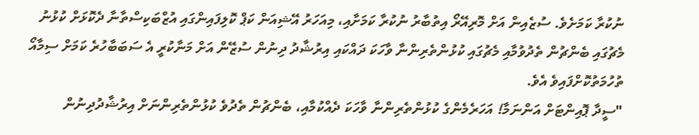ނުކުރާ ކަމަށެވެ. ސުޒެއިން އަށް މޮރިއޭރޯ އިތުބާރު ނުކުރާ ކަމަށާއި، މިއަހަރު އޭޝިއަން ކަޕް ކޮލިފައިންގައި އުޒްބަކިސްތާނާ ދެކޮޅަށް ކުޅުނު މެޗުގައި ބެންޗުން ތެދުވުމާއި މެޗުގައި ކުޅުންތެރިންނާ ވާހަކަ ދައްކައި އިރުޝާދު ދިނުން ސުޒޭން އަށް މަނާކުރީ އެ ސަބަބާހުރެ ކަމަށް ސިމާއޯ ތުހުމަތުކޮށްފައިވެ އެވެ.
"ސީދާ ޕޮއިންޓަށް އަންނަމާ! އަހަރެމެންގެ ކުޅުންތެރިންނާ ވާހަކަ ދެއްކުމާއި، ބެންޗުން ތެދުވެ ކުޅުންތެރިންނަށް އިރުޝާދުދިނުން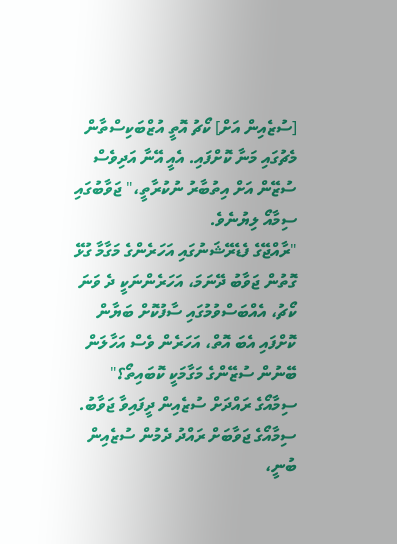[ސުޒެއިން އަށް] ކޯޗު އޮތީ އުޒްބަކިސްތާން މެޗުގައި މަނާ ކޮށްފައި. އެއީ އޭނާ އަދިވެސް ސުޒޭން އަށް އިތުބާރު ނުކުރާތީ،" ޖަވާބުގައި ސިމާއޯ ލިޔުނެވެ.
"ރާއްޖޭގެ ފެޑެރޭޝަނުގައި އަހަރެންގެ މަގާމާ ގުޅޭ ގޮތުން ޖަވާބު ދޭނަމަ، އަހަރެންނަކީ ދެ ވަނަ ކޯޗު، އެއްބަސްވުމުގައި ސާފުކޮށް ބަޔާން ކޮށްފައި އެބަ އޮތް، އަހަރެން ވެސް އަހާލަން ބޭނުން ސުޒޭންގެ މަގާމަކީ ކޮބައިތޯ؟"
ސިމާއޯގެ ރައްދަށް ސުޒެއިން ދީފައިވާ ޖަވާބު.
ސިމާއޯގެ ޖަވާބަށް ރައްދު ދެމުން ސުޒެއިން ބުނީ،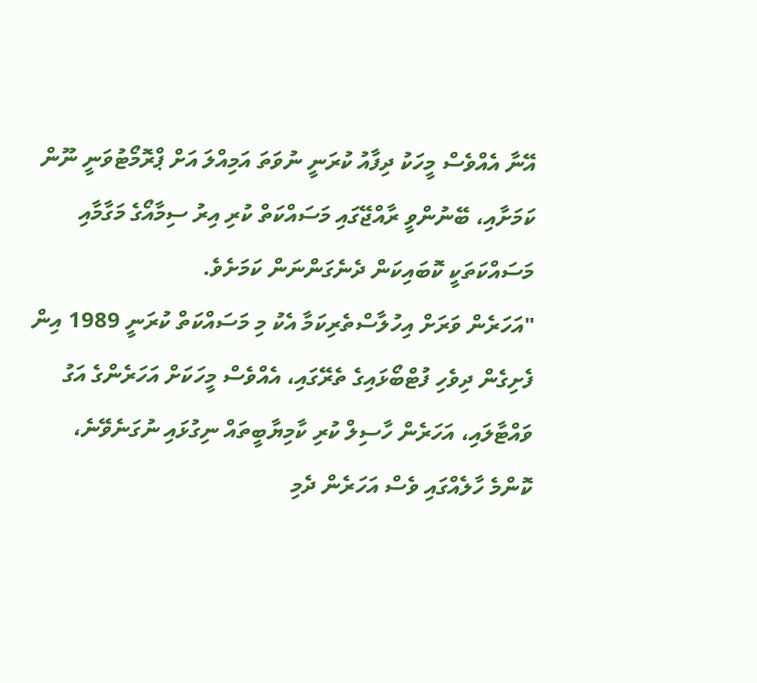އޭނާ އެއްވެސް މީހަކު ދިފާއު ކުރަނީ ނުވަތަ އަމިއްލަ އަށް ޕްރޮމޯޓުވަނީ ނޫން ކަމަށާއި، ބޭނުންވީ ރާއްޖޭގައި މަސައްކަތް ކުރި އިރު ސިމާއޯގެ މަގާމާއި މަސައްކަތަކީ ކޮބައިކަން ދެނެގަންނަން ކަމަށެވެ.
"އަހަރެން ވަރަށް އިހުލާސްތެރިކަމާ އެކު މި މަސައްކަތް ކުރަނީ 1989 އިން ފެށިގެން ދިވެހި ފުޓްބޯޅައިގެ ތެރޭގައި، އެއްވެސް މީހަކަށް އަހަރެންގެ އަގު ވައްޓާލައި، އަހަރެން ހާސިލް ކުރި ކާމިޔާބީތައް ނިގުޅައި ނުގަނެވޭނެ، ކޮންމެ ހާލެއްގައި ވެސް އަހަރެން ދެމި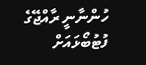ހުންނާނީ ރާއްޖޭގެ ފުޓުބޯޅައަށް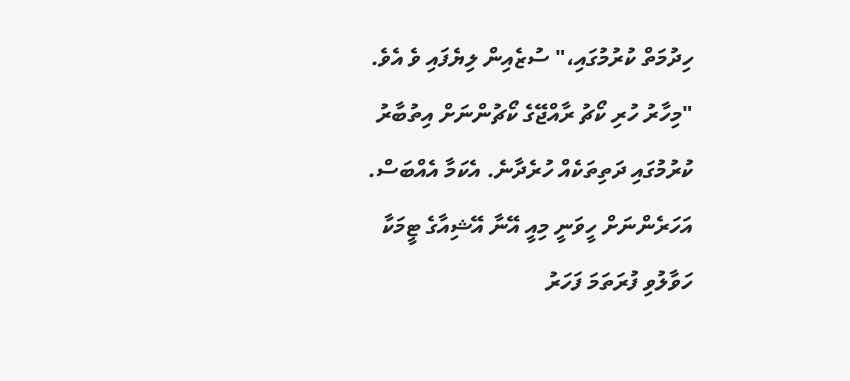ހިދުމަތް ކުރުމުގައި،" ސުޒެއިން ލިޔެފައި ވެ އެވެ.
"މިހާރު ހުރި ކޯޗު ރާއްޖޭގެ ކޯޗުންނަށް އިތުބާރު ކުރުމުގައި ދަތިތަކެއް ހުރެދާނެ. އެކަމާ އެއްބަސް. އަހަރެންނަށް ހީވަނީ މިއީ އޭނާ އޭޝިއާގެ ޓީމަކާ ހަވާލުވި ފުރަތަމަ ފަހަރު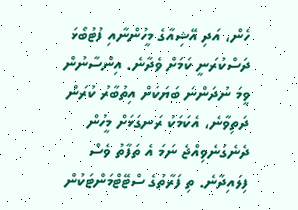ހެން، އަދި އޭޝިއާގެ މީހުންނާއި ފުޓުބޯޅަ ދަސްކުރަނީ ކަމަށް ވެދާނެ. އިންސާނުން ވީމަ ނުދަންނަ ބަޔަކަށް އިތުބާރު ކުރަން ދަތިވާނެ، އެކަމަކު ރަނގަޅަށް މީހުން ދެނެގަނެވިއްޖެ ނަމަ އެ ތަފާތު ވެސް ފިލައިދާނެ. ތި ފަރާތުގެ ސްޓޭޓްމަންޓަކުން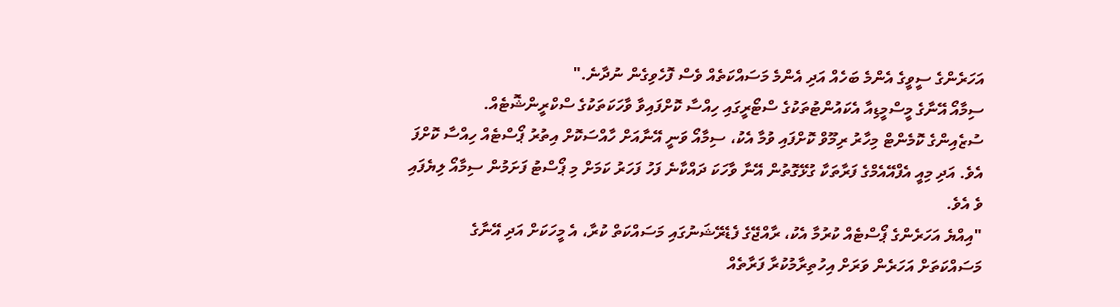އަހަރެންގެ ސީވީގެ އެންމެ ބަހެއް އަދި އެންމެ މަސައްކަތެއް ވެސް ފޮހެވިގެން ނުދާނެ."
ސިމާއޯ އޭނާގެ މީސްމީޑިއާ އެކައުންޓުތަކުގެ ސްޓޯރީގައި ހިއްސާ ކޮށްފައިވާ ވާހަކަތަކުގެ ސްކްރީންޝޮޓެއް.
ސުޒެއިންގެ ކޮމެންޓް މިހާރު ރިމޫވް ކޮށްފައި ވުމާ އެކު، ސިމާއޯ ވަނީ އޭނާއަށް ހާއްސަކޮށް އިތުރު ޕޯސްޓެއް ހިއްސާ ކޮށްފަ އެވެ. އަދި މިއީ އެފްއޭއެމްގެ ފަރާތަކާ ގުޅޭގޮތުން އޭނާ ވާހަކަ ދައްކާނެ ފަހު ފަހަރު ކަމަށް މި ޕޯސްޓު ފަށަމުން ސިމާއޯ ލިޔެފައި ވެ އެވެ.
"އިއްޔެ އަހަރެންގެ ޕޯސްޓެއް ކުރުމާ އެކު، ރާއްޖޭގެ ފެޑެރޭޝަނުގައި މަސައްކަތް ކުރާ، އެ މީހަކަށް އަދި އޭނާގެ މަސައްކަތަށް އަހަރެން ވަރަށް އިހުތިރާމުކުރާ ފަރާތެއް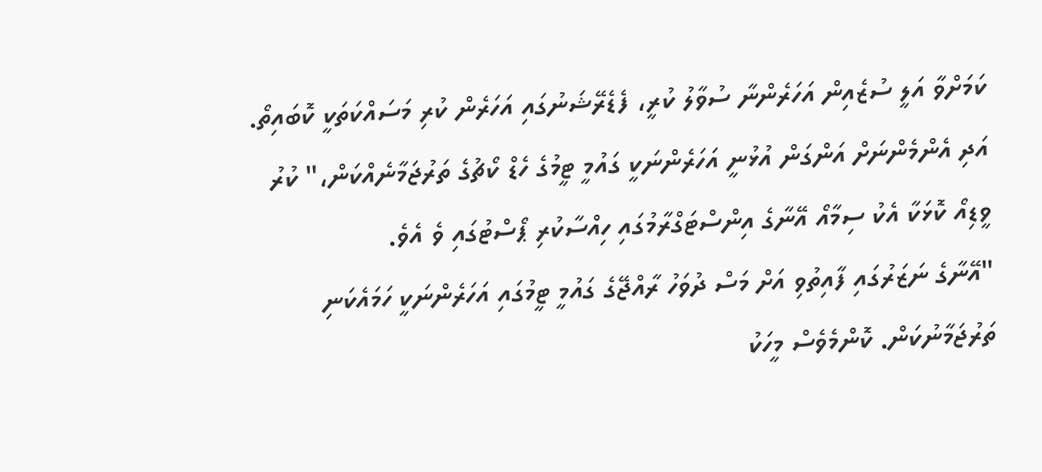ކަމަށްވާ އަލީ ސުޒެއިން އަހަރެންނާ ސުވާލު ކުރީ، ފެޑެރޭޝަނުގައި އަހަރެން ކުރި މަސައްކަތަކީ ކޮބައިތޯ. އަދި އެންމެންނަށް އަންގަން އުޅުނީ އަހަރެންނަކީ ގައުމީ ޓީމުގެ ހެޑް ކޯޗުގެ ތަރުޖަމާނެއްކަން،" ކުރު ވީޑިއޯ ކޮޅަކާ އެކު ސިމާއޯ އޭނާގެ އިންސްޓަގްރާމުގައި ހިއްސާކުރި ޕޯސްޓުގައި ވެ އެވެ.
"އޭނާގެ ނަޒަރުގައި ފާއިތުވި އަށް މަސް ދުވަހު ރާއްޖޭގެ ގައުމީ ޓީމުގައި އަހަރެންނަކީ ހަމައެކަނި ތަރުޖަމާނުކަން. ކޮންމެވެސް މީހަކު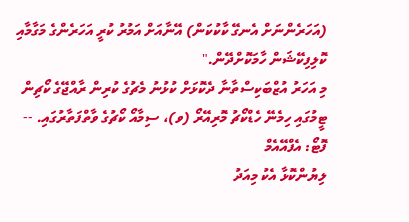(އަހަރެންނަށް އެނގޭ ކާކުކަން) އޭނާއަށް އަމުރު ކުރީ އަހަރެންގެ މަގާމާއި ކޮލިފިކޭޝަން ހާމަކޮށްދޭން."
މި އަހަރު އުޒްބަކިސްތާނާ ދެކޮޅަށް ކުޅުނު މެޗުގެ ކުރިން ރާއްޖޭގެ ކޯޗިން ޓީމުގައި ހިމެނޭ ހެޑްކޯޗު މޮރިއޭރޯ (ވ)، ސިމާއޯ ކޯޗުގެ ވާތްފަތާރުގައި. -- ފޮޓޯ: އެފްއޭއެމް
ލިޔުންކޮޅާ އެކު މިއަދު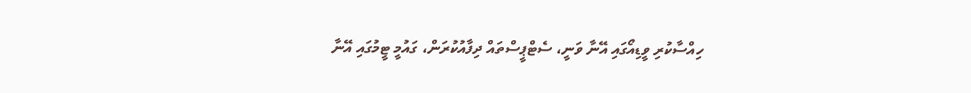ހިއްސާކުރި ވީޑިއޯގައި އޭނާ ވަނީ، ސެޓްޕީސްތައް ދިފާއުކުރަން، ގައުމީ ޓީމުގައި އޭނާ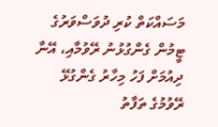މަސައްކަތް ކުރި ދުވަސްވަރުގެ ޓީމުން ގެންގުޅުނު ރޭވުމާއި، އޭނާ ދިއުމަށް ފަހު މިހާރު ގެންގުޅޭ ރޭވުމުގެ ތަފާތު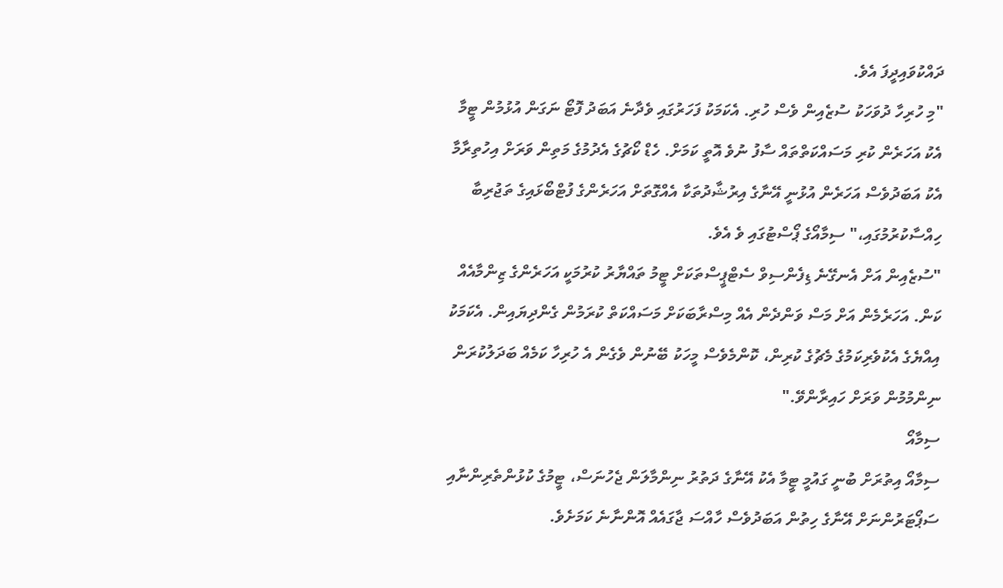ދައްކުވައިދީފަ އެވެ.
"މި ހުރިހާ ދުވަހަކު ސުޒެއިން ވެސް ހުރި. އެކަމަކު ފަހަރުގައި ވެދާނެ އަބަދު ފޮޓޯ ނަގަން އުޅުމުން ޓީމާ އެކު އަހަރެން ކުރި މަސައްކަތްތައް ސާފު ނުވެ އޮތީ ކަމަށް. ހެޑް ކޯޗުގެ އެދުމުގެ މަތިން ވަރަށް އިހުތިރާމާ އެކު އަބަދުވެސް އަހަރެން އުޅުނީ އޭނާގެ އިރުޝާދުތަކާ އެއްގޮތަށް އަހަރެންގެ ފުޓްބޯޅައިގެ ތަޖުރިބާ ހިއްސާކުރުމުގައި،" ސިމާއޯގެ ޕޯސްޓުގައި ވެ އެވެ.
"ސުޒެއިން އަށް އެނގޭނެ ޑިފެންސިވް ސެޓްޕީސްތަކަށް ޓީމު ތައްޔާރު ކުރުމަކީ އަހަރެންގެ ޒިންމާއެއް ކަން. އަހަރެމެން އަށް މަސް ވަންދެން އެއް މިސްރާބަކަށް މަސައްކަތް ކުރަމުން ގެންދިޔައިން. އެކަމަކު އިއްޔެގެ އެކުވެރިކަމުގެ މެޗުގެ ކުރިން، ކޮންމެވެސް މީހަކު ބޭނުން ވެގެން އެ ހުރިހާ ކަމެއް ބަދަލުކުރަން ނިންމުމުން ވަރަށް ހައިރާންވޭ."
ސިމާއޯ
ސިމާއޯ އިތުރަށް ބުނީ ގައުމީ ޓީމާ އެކު އޭނާގެ ދަތުރު ނިންމާލަން ޖެހުނަސް، ޓީމުގެ ކުޅުންތެރިންނާއި ސަޕޯޓަރުންނަށް އޭނާގެ ހިތުން އަބަދުވެސް ހާއްސަ ޖާގައެއް އޮންނާނެ ކަމަށެވެ.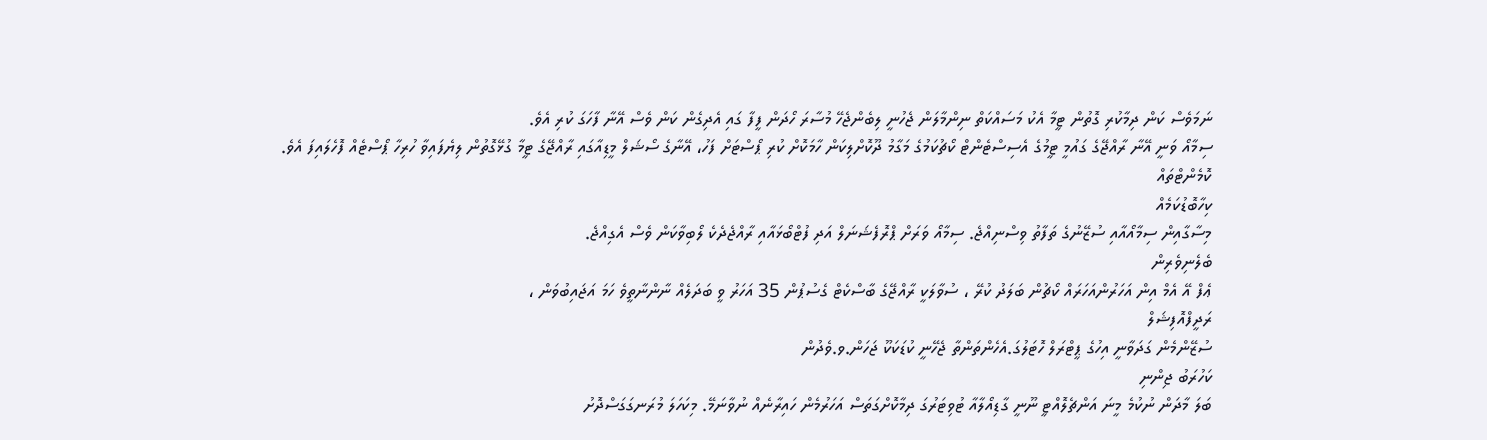ނަމަވެސް ކަން ދިމާކުރި ގޮތުން ޓީމާ އެކު މަސައްކަތް ނިންމާލަން ޖެހުނީ ލިބެންޖެހޭ މުސާރަ ހޯދަން ފީފާ ގައި އެދިގެން ކަން ވެސް އޭނާ ފާހަގަ ކުރި އެވެ.
ސިމާއޯ ވަނީ އޭނާ ރާއްޖޭގެ ގައުމީ ޓީމުގެ އެސިސްޓެންޓް ކޯޗުކަމުގެ މަގާމު ދޫކޮށްލިކަން ހާމަކޮށް ކުރި ޕޯސްޓަށް ފަހު، އޭނާގެ ސޯޝަލް މީޑިއާގައި ރާއްޖޭގެ ޓީމާ ގުޅޭގޮތުން ލިޔެފައިވާ ހުރިހާ ޕޯސްޓެއް ފޮހެލައިފަ އެވެ.
ކޮމެންޓްތައް
ކިހާބޮޑުކަމެއް
މިސާގާއިން ސިމާއޯއާއި ސުޒޭނުގެ ތަފާތު ވިސްނިއްޖެ. ސިމާއޯ ވަރަށް ޕްރޮފެޝަނަލް އަދި ފުޓްބޯޅައާއި ރާއްޖެދެކެ ލޯބިވާކަން ވެސް އެގިއްޖެ.
ބެލެނިވެރިން
ޢެފް އޭ އެމް އިން އަހަރުންއަހަރައް ކޯޗުން ބަލަދު ކުރޭ ، ސުވާލަކީ ރާއްޖޭގެ ބާސްކެޓް ގެސުޕުން 35 އަހަރު ވީ ބަދަލެއް ނާންނާތީވެ ހަމަ އަޖައިބުވަން ،
ރަދީފްއޮފިޝަލް
ސުޒޭންމެން ގަދަވާނީ އިހުގެ ޕީޓްރަލް ހޮޓަލުގަ.އެހެންތަންތާ ޖެހޭނީ ކުޑަކަކޫ ޖަހަން.ވ.ވެދުން
ކަހުރަބު ޖިންނި
ބަލަ މާދަން ނުކުމެ މީނަ އަންޗެލޮއްޓީ ނޫނީ ގާޑިއޯލާއާ ޓުވިޓަރުގަ ދިމާކޮށްގަތަސް އަހަރުމެން ހައިރާނެއް ނުވާނަމޭ. މިކަހަލަ މުރަނގަގަސްދޮށު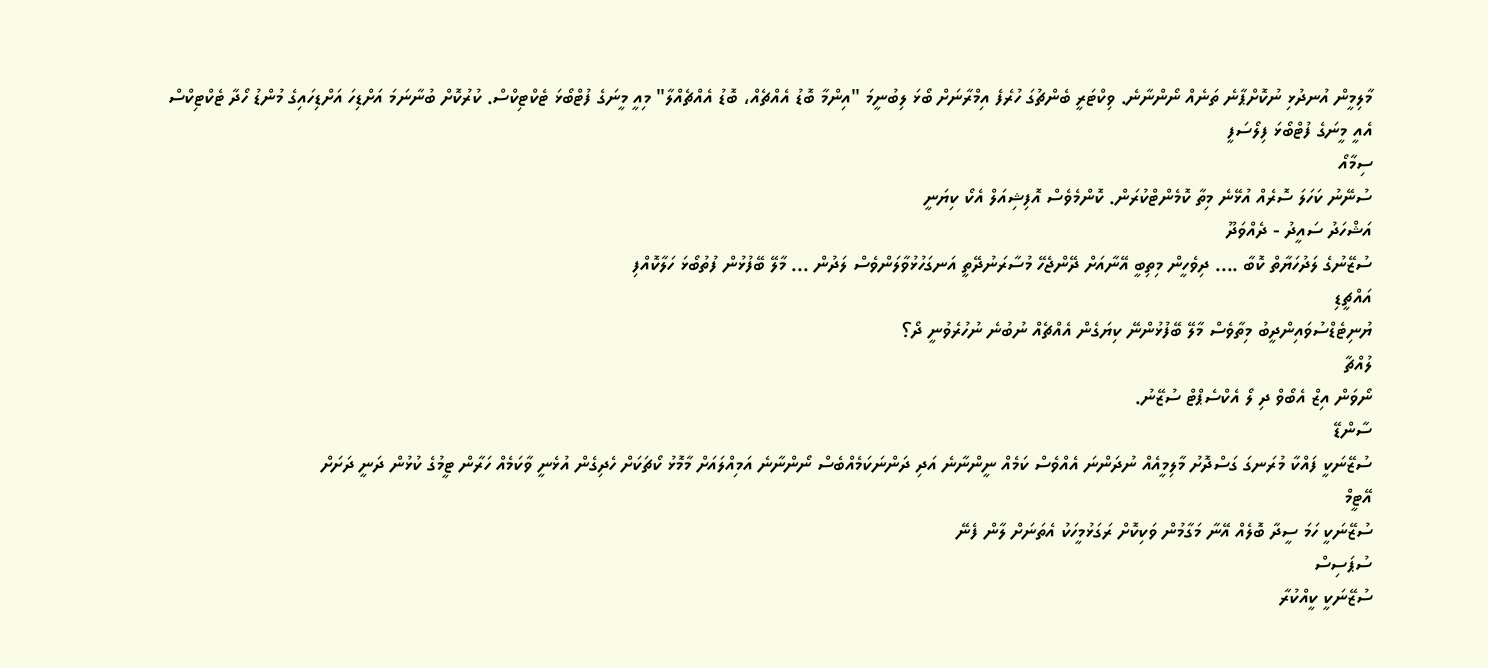މާލިމީން އުނދުޅި ނުކޮށްޕާނެ ތަނެއް ނޯންނާނެ. ވިކްޓަރީ ބެންޗުގަ ހުރެފެ އިމްރާނަށް ބޯޅަ ލިބުނީމަ "އިންމާ ބޮޑު އެއްޗެއް، ބޮޑު އެއްޗެއްލާ" މިއީ މީނަގެ ފުޓްބޯޅަ ޓެކްޓިކްސް. ކުރުކޮށް ބުނާނަމަ އަށްޑިހަ އަށްޑިހައިގެ މުންޑު ހޯދާ ޓެކްޓިކްސް އެއީ މީނަގެ ފުޓްބޯޅަ ފިލޯސަފީ
ސިމާއޯ
ސުނޭނު ކަހަލަ ސޮރެއް އުޅޭނެ މިތާ ކޮމެންޓްކުރަން. ކޮންމެވެސް އޮފިޝިއަލް އެކޯ ކިޔަނީ
އަޝްހަދު ސައީދު - ދެއްވަދޫ
ސުޒޭނުގެ ލަދުހަޔާތް ކޮބާ .... ދިވެހީން މިތިބީ އޭނާއަށް ދޭންޖެހޭ މުސާރަނުދޭތީ އަނގަހުޅުވާލަންވެސް ލަދުން ... މާލޭ ބޭފުޅުން ފުތުބޯޅަ ހަލާކޮއްފި
އައްޗީޑި
ޔުނިޓެޑްސުވައިންދީބު މިތާވެސް މާލޭ ބޭފުޅުންނޭ ކިޔަގެން އެއްޗެއް ނުބުނެ ނުހުރެވުނީ ދޯ؟
ލުއްޗާ
ނޯވަން އިޒް އެބޯވް ދި ލޯ އެކްސެޕްޓް ސުޒޭނު.
ސާންޑޭ
ސުޒޭނަކީ ފައްކާ މުރަނގަ ގަސްދޮށު މާލިމީއެއް ނުދަންނަ އެއްވެސް ކަމެއް ނީންނާނެ އަދި ދަންނަކަމެއްބެސް ނޯންނާނެ އަމިއްލައަށް މާމޮޅު ކޯޗަކަށް ހެދިގެން އުޅެނީ ވާކަމެއް ހަރާން ޓީމުގެ ކުޅުން ދަނީ ދަށަށް
އޭޓީމް
ސުޒޭނަކީ ހަމަ ސީދާ ބޮލެއް އޭނާ މަގާމުން ވަކިކޮށް ރަގަޅުމީހަކު އެތަނަށް ލާން ފެނޭ
ސުޕަސިސް
ސުޒޭނަކީ ކީއްކުރާ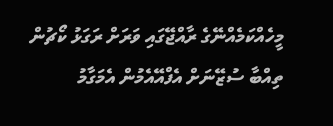މީހެއްކަމެއްނޭގެ ރާއްޖޭގައި ވަރަށް ރަގަޅު ކޯޗުން ތިއްބާ ސުޒޭނަށް އެފްއޭއެމުން އެމަގާމު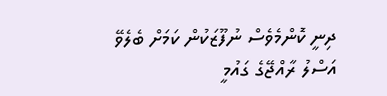ދިނީ ކޮންމެވެސް ނުފޫޒަކުން ކަމަށް ބެލެވޭ އަސްލު ރާއްޖޭގެ ގައުމީ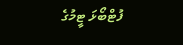ފުޓްބޯޅަ ޓީމުގެ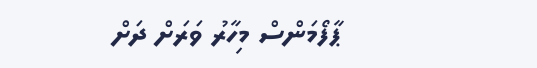ޕާފޯމަންސް މިހާރު ވަރަށް ދަށް